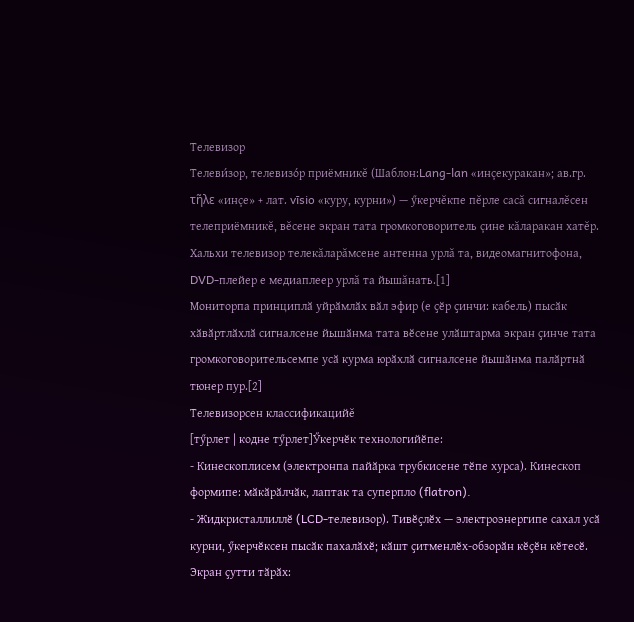Телевизор
Телеви́зор, телевизо́р приёмникĕ (Шаблон:Lang-lan «инçекуракан»; ав.гр. τῆλε «инçе» + лат. vīsio «куру, курни») — ӳкерчĕкпе пĕрле сасă сигналĕсен телеприёмникĕ, вĕсене экран тата громкоговоритель çине кăларакан хатĕр. Хальхи телевизор телекăларăмсене антенна урлă та, видеомагнитофона, DVD-плейер е медиаплеер урлă та йышăнать.[1]
Мониторпа принциплӑ уйрӑмлӑх вӑл эфир (е ҫӗр ҫинчи: кабель) пысӑк хӑвӑртлӑхлӑ сигналсене йышӑнма тата вӗсене улӑштарма экран ҫинче тата громкоговорительсемпе усӑ курма юрӑхлӑ сигналсене йышӑнма палӑртнӑ тюнер пур.[2]
Телевизорсен классификацийĕ
[тӳрлет | кодне тӳрлет]Ӳкерчӗк технологийӗпе:
- Кинескоплисем (электронпа пайӑрка трубкисене тӗпе хурса). Кинескоп формипе: мӑкӑрӑлчӑк, лаптак та суперпло (flatron).
- Жидкристаллиллӗ (LCD-телевизор). Тивӗҫлӗх — электроэнергипе сахал усӑ курни, ӳкерчӗксен пысӑк пахалӑхӗ; кӑшт ҫитменлӗх-обзорӑн кӗҫӗн кӗтесӗ.
Экран ҫутти тӑрӑх: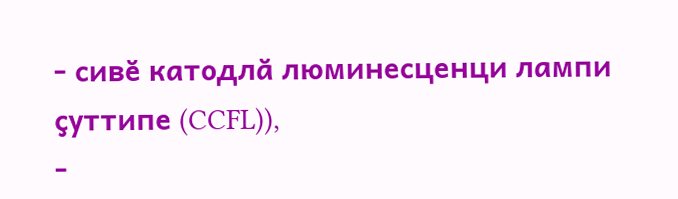- сивӗ катодлӑ люминесценци лампи ҫуттипе (CCFL)),
-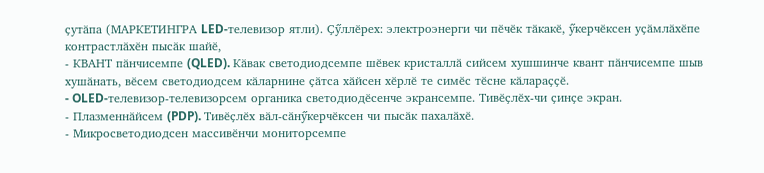ҫутӑпа (МАРКЕТИНГРА LED-телевизор ятли). Ҫӳллӗрех: электроэнерги чи пӗчӗк тӑкакӗ, ӳкерчӗксен уҫӑмлӑхӗпе контрастлӑхӗн пысӑк шайӗ,
- КВАНТ пӑнчисемпе (QLED). Кӑвак светодиодсемпе шӗвек кристаллӑ сийсем хушшинче квант пӑнчисемпе шыв хушӑнать, вӗсем светодиодсем кӑларнине ҫӑтса хӑйсен хӗрлӗ те симӗс тӗсне кӑлараҫҫӗ.
- OLED-телевизор-телевизорсем органика светодиодӗсенче экрансемпе. Тивӗҫлӗх-чи ҫинҫе экран.
- Плазменнӑйсем (PDP). Тивӗҫлӗх вӑл-сӑнӳкерчӗксен чи пысӑк пахалӑхӗ.
- Микросветодиодсен массивӗнчи мониторсемпе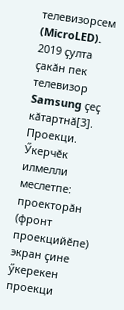телевизорсем (MicroLED). 2019 ҫулта ҫакӑн пек телевизор Samsung ҫеҫ кӑтартнӑ[3].
Проекци. Ӳкерчӗк илмелли меслетпе: проекторӑн (фронт проекцийӗпе) экран ҫине ӳкерекен проекци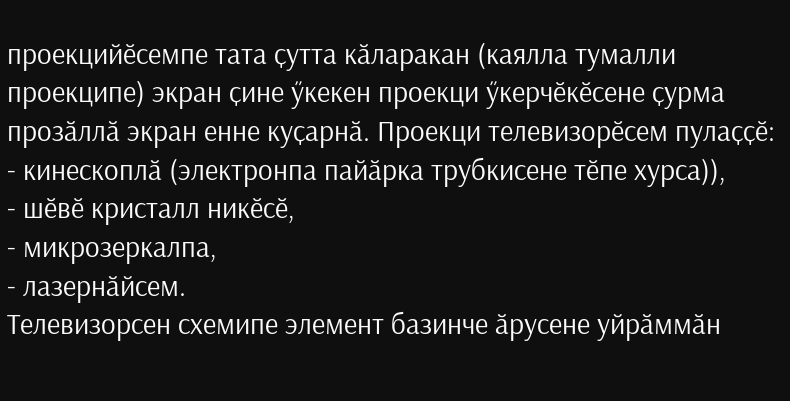проекцийӗсемпе тата ҫутта кӑларакан (каялла тумалли проекципе) экран ҫине ӳкекен проекци ӳкерчӗкӗсене ҫурма прозӑллӑ экран енне куҫарнӑ. Проекци телевизорӗсем пулаҫҫӗ:
- кинескоплӑ (электронпа пайӑрка трубкисене тӗпе хурса)),
- шӗвӗ кристалл никӗсӗ,
- микрозеркалпа,
- лазернӑйсем.
Телевизорсен схемипе элемент базинче ӑрусене уйрӑммӑн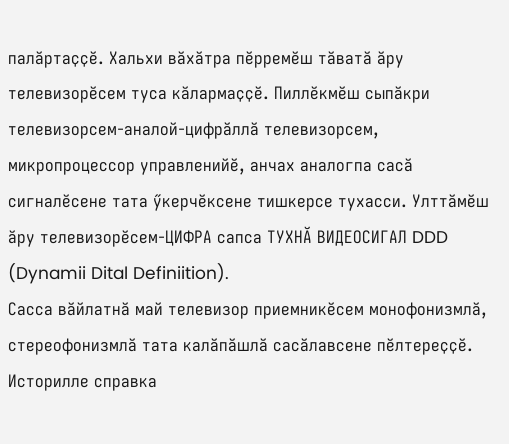палӑртаҫҫӗ. Хальхи вӑхӑтра пӗрремӗш тӑватӑ ӑру телевизорӗсем туса кӑлармаҫҫӗ. Пиллӗкмӗш сыпӑкри телевизорсем-аналой-цифрӑллӑ телевизорсем, микропроцессор управленийӗ, анчах аналогпа сасӑ сигналӗсене тата ӳкерчӗксене тишкерсе тухасси. Улттӑмӗш ӑру телевизорӗсем-ЦИФРА сапса ТУХНӐ ВИДЕОСИГАЛ DDD (Dynamii Dital Definiition).
Сасса вӑйлатнӑ май телевизор приемникӗсем монофонизмлӑ, стереофонизмлӑ тата калӑпӑшлӑ сасӑлавсене пӗлтереҫҫӗ.
Историлле справка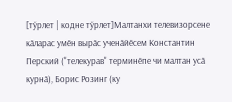[тӳрлет | кодне тӳрлет]Малтанхи телевизорсене кӑларас умӗн вырӑс ученӑйӗсем Константин Перский ("телекурав" терминӗпе чи малтан усӑ курнӑ), Борис Розинг (ку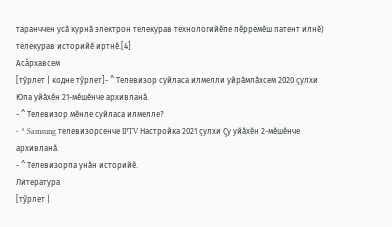таранччен усӑ курнӑ электрон телекурав технологийӗпе пӗрремӗш патент илнӗ) телекурав историйӗ иртнӗ.[4]
Асăрхавсем
[тӳрлет | кодне тӳрлет]- ^ Телевизор суйласа илмелли уйрӑмлӑхсем 2020 ҫулхи Юпа уйӑхӗн 21-мӗшӗнче архивланӑ.
- ^ Телевизор мӗнле суйласа илмелле?
- ^ Samsung телевизорсенче IPTV Настройка 2021 ҫулхи Ҫу уйӑхӗн 2-мӗшӗнче архивланӑ.
- ^ Телевизорпа унӑн историйӗ.
Литература
[тӳрлет |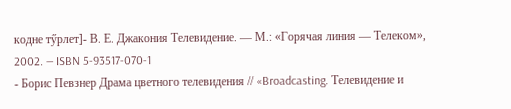кодне тӳрлет]- В. Е. Джакония Телевидение. — М.: «Горячая линия — Телеком», 2002. — ISBN 5-93517-070-1
- Борис Певзнер Драма цветного телевидения // «Broadcasting. Телевидение и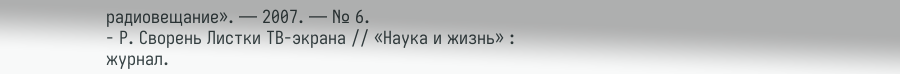радиовещание». — 2007. — № 6.
- Р. Сворень Листки ТВ-экрана // «Наука и жизнь» : журнал.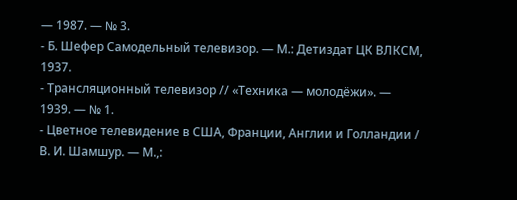— 1987. — № 3.
- Б. Шефер Самодельный телевизор. — М.: Детиздат ЦК ВЛКСМ, 1937.
- Трансляционный телевизор // «Техника — молодёжи». — 1939. — № 1.
- Цветное телевидение в США, Франции, Англии и Голландии / В. И. Шамшур. — М.,: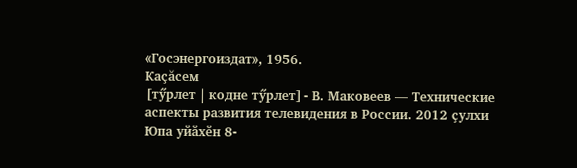«Госэнергоиздат», 1956.
Каçăсем
[тӳрлет | кодне тӳрлет]- В. Маковеев — Технические аспекты развития телевидения в России. 2012 ҫулхи Юпа уйӑхӗн 8-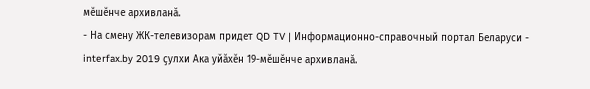мӗшӗнче архивланӑ.
- На смену ЖК-телевизорам придет QD TV | Информационно-справочный портал Беларуси - interfax.by 2019 ҫулхи Ака уйӑхӗн 19-мӗшӗнче архивланӑ.